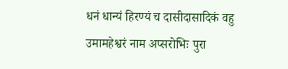धनं धान्यं हिरण्यं च दासीदासादिकं वहु
उमामहेश्वरं नाम अप्सरोभिः पुरा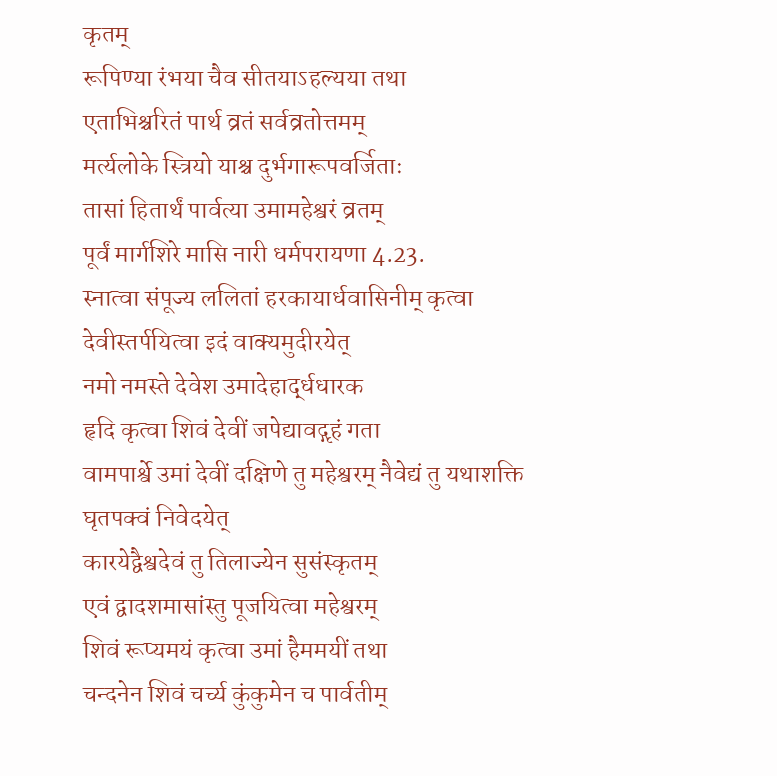कृतम्
रूपिण्या रंभया चैव सीतयाऽहल्यया तथा
एताभिश्चरितं पार्थ व्रतं सर्वव्रतोत्तमम्
मर्त्यलोके स्त्रियो याश्च दुर्भगारूपवर्जिताः
तासां हितार्थं पार्वत्या उमामहेश्वरं व्रतम्
पूर्वं मार्गशिरे मासि नारी धर्मपरायणा 4.23.
स्नात्वा संपूज्य ललितां हरकायार्धवासिनीम् कृत्वा देवीस्तर्पयित्वा इदं वाक्यमुदीरयेत्
नमो नमस्ते देवेश उमादेहार्द्धधारक
हृदि कृत्वा शिवं देवीं जपेद्यावद्गृहं गता
वामपार्श्वे उमां देवीं दक्षिणे तु महेश्वरम् नैवेद्यं तु यथाशक्ति घृतपक्वं निवेदयेत्
कारयेद्वैश्वदेवं तु तिलाज्येन सुसंस्कृतम्
एवं द्वादशमासांस्तु पूजयित्वा महेश्वरम्
शिवं रूप्यमयं कृत्वा उमां हैममयीं तथा
चन्दनेन शिवं चर्च्य कुंकुमेन च पार्वतीम्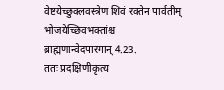वेष्टयेच्छुक्लवस्त्रेण शिवं रक्तेन पार्वतीम्
भोजयेच्छिवभक्तांश्च ब्राह्मणान्वेदपारगान् 4.23.
ततः प्रदक्षिणीकृत्य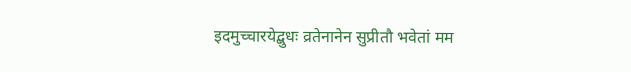इदमुच्चारयेद्बुधः व्रतेनानेन सुप्रीतौ भवेतां मम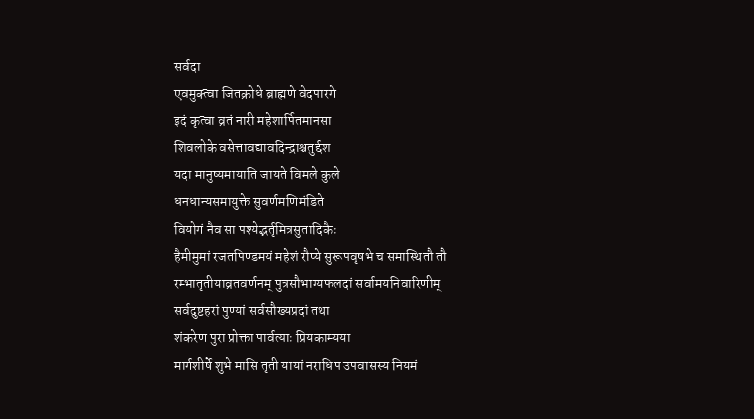सर्वदा
एवमुक्त्वा जितक्रोधे ब्राह्मणे वेदपारगे
इदं कृत्वा व्रतं नारी महेशार्पितमानसा
शिवलोके वसेत्तावद्यावदिन्द्राश्चतुर्द्दश
यदा मानुष्यमायाति जायते विमले कुले
धनधान्यसमायुक्ते सुवर्णमणिमंडिते
वियोगं नैव सा पश्येद्भर्तृमित्रसुतादिकैः
हैमीमुमां रजतपिण्डमयं महेशं रौप्ये सुरूपवृषभे च समास्थितौ तौ
रम्भातृतीयाव्रतवर्णनम् पुत्रसौभाग्यफलदां सर्वामयनिवारिणीम्
सर्वदुष्टहरां पुण्यां सर्वसौख्यप्रदां तथा
शंकरेण पुरा प्रोक्ता पार्वत्याः प्रियकाम्यया
मार्गशीर्षे शुभे मासि तृती यायां नराधिप उपवासस्य नियमं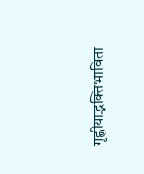गृह्णीयाद्भक्तिभाविता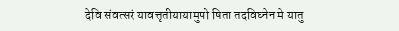देवि संवत्सरं यावत्तृतीयायामुपो षिता तदविघ्नेन मे यातु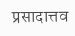प्रसादात्तव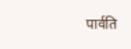पार्वति